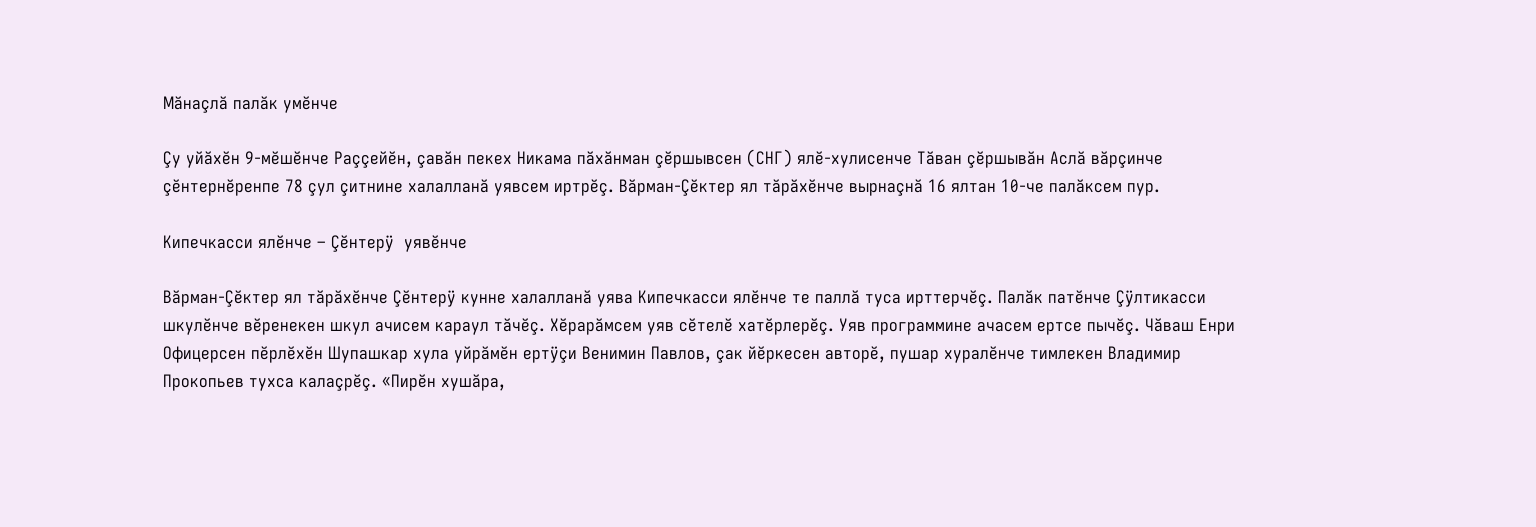Мăнаçлă палăк умĕнче

Çу уйăхĕн 9-мĕшĕнче Раççейĕн, çавăн пекех Никама пăхăнман çĕршывсен (СНГ) ялĕ-хулисенче Тăван çĕршывăн Аслă вăрçинче çĕнтернĕренпе 78 çул çитнине халалланă уявсем иртрĕç. Вăрман-Çĕктер ял тăрăхĕнче вырнаçнă 16 ялтан 10-че палăксем пур.

Кипечкасси ялĕнче – Çĕнтерÿ  уявĕнче

Вăрман-Çĕктер ял тăрăхĕнче Çĕнтерÿ кунне халалланă уява Кипечкасси ялĕнче те паллă туса ирттерчĕç. Палăк патĕнче Çÿлтикасси шкулĕнче вĕренекен шкул ачисем караул тăчĕç. Хĕрарăмсем уяв сĕтелĕ хатĕрлерĕç. Уяв программине ачасем ертсе пычĕç. Чăваш Енри Офицерсен пĕрлĕхĕн Шупашкар хула уйрăмĕн ертÿçи Венимин Павлов, çак йĕркесен авторĕ, пушар хуралĕнче тимлекен Владимир Прокопьев тухса калаçрĕç. «Пирĕн хушăра,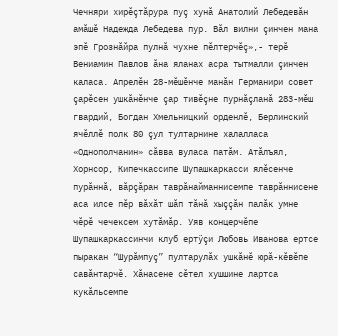Чечняри хирĕçтăрура пуç хунă Анатолий Лебедевăн амăшĕ Надежда Лебедева пур. Вăл вилни çинчен мана эпĕ Грознăйра пулнă чухне пĕлтерчĕç»,- терĕ Вениамин Павлов ăна яланах асра тытмалли çинчен каласа. Апрелĕн 28-мĕшĕнче манăн Германири совет çарĕсен ушкăнĕнче çар тивĕçне пурнăçланă 283-мĕш гвардий, Богдан Хмельницкий орденлĕ, Берлинский ячĕллĕ полк 80 çул тултарнине халалласа «Однополчанин» сăвва вуласа патăм. Атăлъял, Хорнсор, Кипечкассипе Шупашкаркасси ялĕсенче пурăннă, вăрçăран таврăнайманнисемпе таврăннисене аса илсе пĕр вăхăт шăп тăнă хыççăн палăк умне чĕрĕ чечексем хутăмăр. Уяв концерчĕпе Шупашкаркассинчи клуб ертÿçи Любовь Иванова ертсе пыракан “Шурăмпуç” пултарулăх ушкăнĕ юрă-кĕвĕпе савăнтарчĕ. Хăнасене сĕтел хушшине лартса кукăльсемпе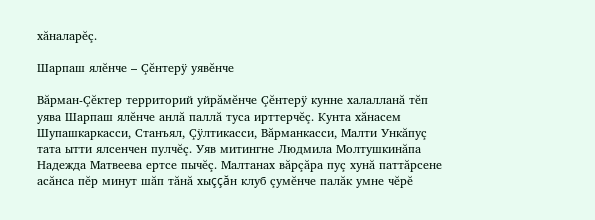хăналарĕç.

Шарпаш ялĕнче – Çĕнтерÿ уявĕнче

Вăрман-Çĕктер территорий уйрăмĕнче Çĕнтерÿ кунне халалланă тĕп уява Шарпаш ялĕнче анлă паллă туса ирттерчĕç. Кунта хăнасем Шупашкаркасси, Станъял, Çÿлтикасси, Вăрманкасси, Малти Ункăпуç тата ытти ялсенчен пулчĕç. Уяв митингне Людмила Молтушкинăпа Надежда Матвеева ертсе пычĕç. Малтанах вăрçăра пуç хунă паттăрсене асăнса пĕр минут шăп тăнă хыççăн клуб çумĕнче палăк умне чĕрĕ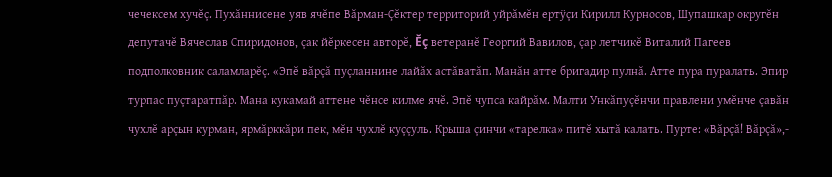чечексем хучĕç. Пухăннисене уяв ячĕпе Вăрман-Çĕктер территорий уйрăмĕн ертÿçи Кирилл Курносов, Шупашкар округĕн депутачĕ Вячеслав Спиридонов, çак йĕркесен авторĕ, Ĕç ветеранĕ Георгий Вавилов, çар летчикĕ Виталий Пагеев подполковник саламларĕç. «Эпĕ вăрçă пуçланнине лайăх астăватăп. Манăн атте бригадир пулнă. Атте пура пуралать. Эпир турпас пуçтаратпăр. Мана кукамай аттене чĕнсе килме ячĕ. Эпĕ чупса кайрăм. Малти Ункăпуçĕнчи правлени умĕнче çавăн чухлĕ арçын курман, ярмăрккăри пек, мĕн чухлĕ куççуль. Крыша çинчи «тарелка» питĕ хытă калать. Пурте: «Вăрçă! Вăрçă»,-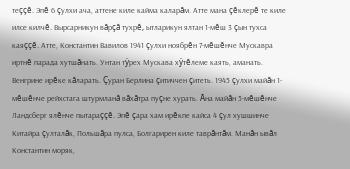теççĕ. Эпĕ 6 çулхи ача, аттене киле кайма каларăм. Атте мана çĕклерĕ те киле илсе килчĕ. Вырсарникун вăрçă тухрĕ, ытларикун ялтан 1-мĕш 3 çын тухса каяççĕ. Атте, Константин Вавилов 1941 çулхи ноябрĕн 7-мĕшĕнче Мускавра иртнĕ парада хутшăнать. Унтан тÿрех Мускава хÿтĕлеме каять, аманать. Венгрине ирĕке кăларать. Çуран Берлина çитиччен çитеть. 1945 çулхи майăн 1-мĕшĕнче рейхстага штурмланă вăхăтра пуçне хурать. Ăна майăн 5-мĕшĕнче Ландсберг ялĕнче пытараççĕ. Эпĕ çара хам ирĕкпе кайса 4 çул хушшинче Китайра çулталăк, Польшăра пулса, Болгарирен киле таврăнтăм. Манăн ывăл Константин моряк,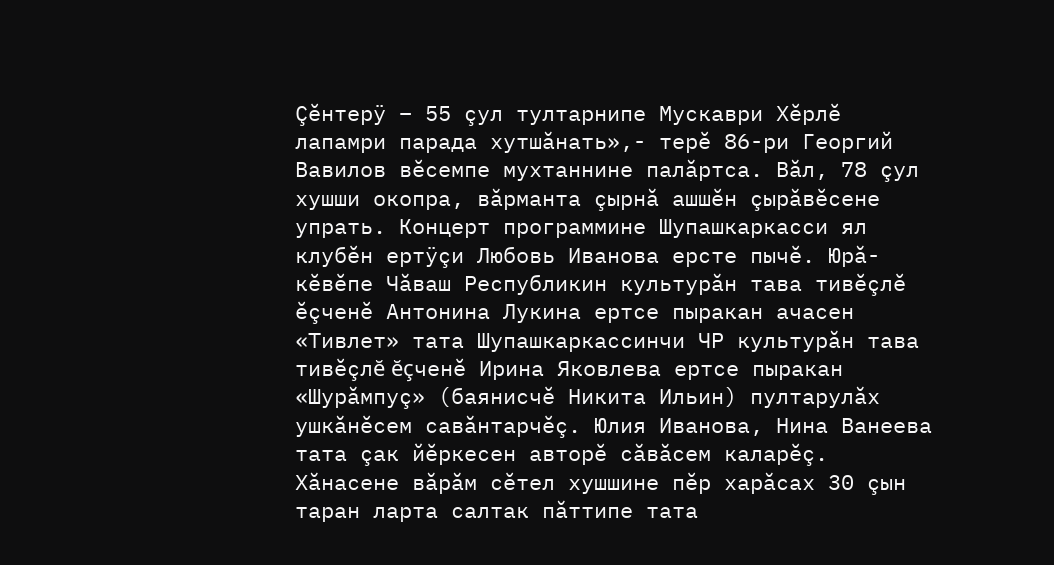Çĕнтерÿ – 55 çул тултарнипе Мускаври Хĕрлĕ лапамри парада хутшăнать»,- терĕ 86-ри Георгий Вавилов вĕсемпе мухтаннине палăртса. Вăл, 78 çул хушши окопра, вăрманта çырнă ашшĕн çырăвĕсене упрать. Концерт программине Шупашкаркасси ял клубĕн ертÿçи Любовь Иванова ерсте пычĕ. Юрă-кĕвĕпе Чăваш Республикин культурăн тава тивĕçлĕ ĕçченĕ Антонина Лукина ертсе пыракан ачасен «Тивлет» тата Шупашкаркассинчи ЧР культурăн тава тивĕçлĕ ĕçченĕ Ирина Яковлева ертсе пыракан «Шурăмпуç» (баянисчĕ Никита Ильин) пултарулăх ушкăнĕсем савăнтарчĕç. Юлия Иванова, Нина Ванеева тата çак йĕркесен авторĕ сăвăсем каларĕç. Хăнасене вăрăм сĕтел хушшине пĕр харăсах 30 çын таран ларта салтак пăттипе тата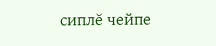сиплĕ чейпе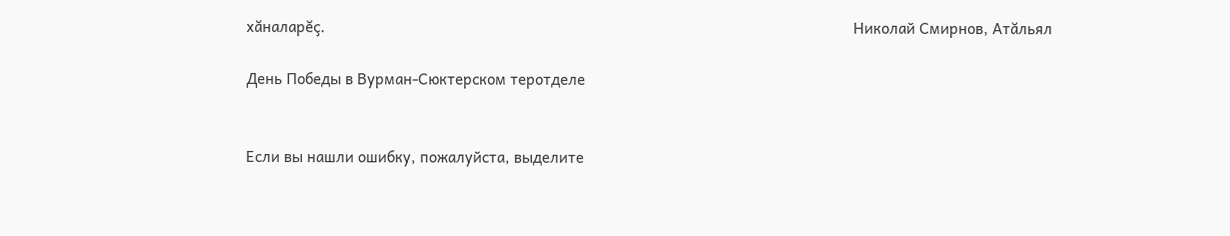хăналарĕç.                                                                                                                                    Николай Смирнов, Атăльял

День Победы в Вурман-Сюктерском теротделе


Если вы нашли ошибку, пожалуйста, выделите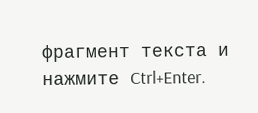фрагмент текста и нажмите Ctrl+Enter.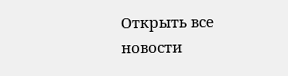Открыть все новости